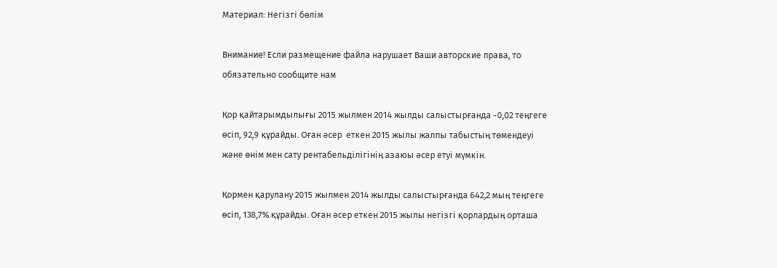Материал: Негізгі бөлім

Внимание! Если размещение файла нарушает Ваши авторские права, то обязательно сообщите нам

Қор қайтарымдылығы 2015 жылмен 2014 жылды салыстырғанда -0,02 теңгеге өсіп, 92,9 құрайды. Оған әсер  еткен 2015 жылы жалпы табыстың төмендеуі және өнім мен сату рентабельділігінің азаюы әсер етуі мүмкін.

Қормен қарулану 2015 жылмен 2014 жылды салыстырғанда 642,2 мың теңгеге өсіп, 138,7% құрайды. Оған әсер еткен 2015 жылы негізгі қорлардың орташа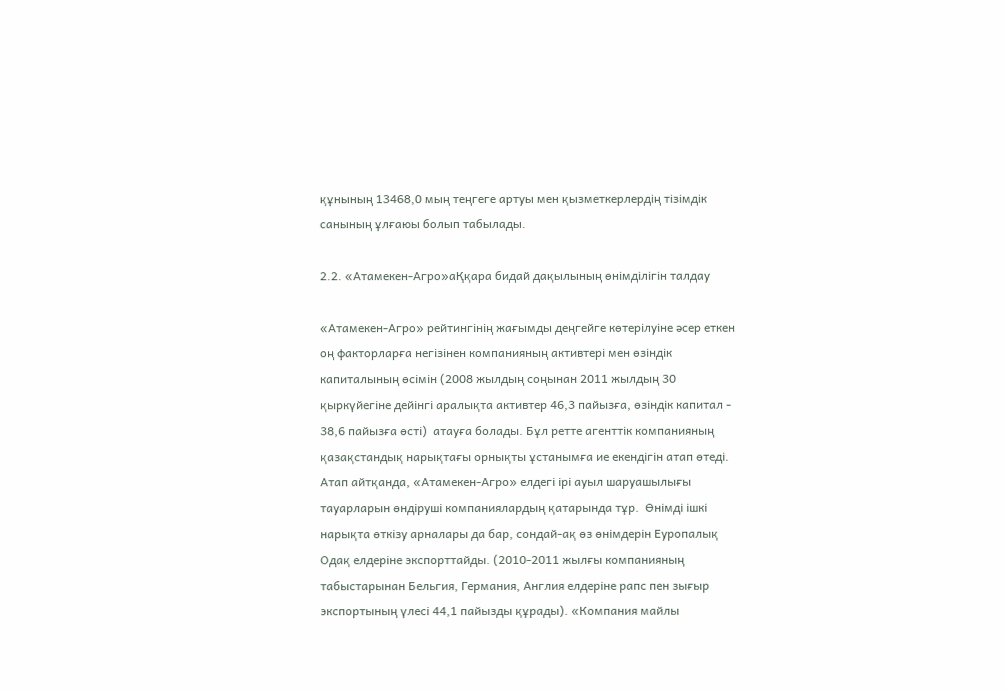құнының 13468,0 мың теңгеге артуы мен қызметкерлердің тізімдік санының ұлғаюы болып табылады.

2.2. «Атамекен-Агро»аҚқара бидай дақылының өнімділігін талдау

«Атамекен-Агро» рейтингінің жағымды деңгейге көтерілуіне әсер еткен оң факторларға негізінен компанияның активтері мен өзіндік капиталының өсімін (2008 жылдың соңынан 2011 жылдың 30 қыркүйегіне дейінгі аралықта активтер 46,3 пайызға, өзіндік капитал - 38,6 пайызға өсті)  атауға болады. Бұл ретте агенттік компанияның қазақстандық нарықтағы орнықты ұстанымға ие екендігін атап өтеді. Атап айтқанда, «Атамекен-Агро» елдегі ірі ауыл шаруашылығы тауарларын өндіруші компаниялардың қатарында тұр.  Өнімді ішкі нарықта өткізу арналары да бар, сондай-ақ өз өнімдерін Еуропалық Одақ елдеріне экспорттайды. (2010-2011 жылғы компанияның табыстарынан Бельгия, Германия, Англия елдеріне рапс пен зығыр экспортының үлесі 44,1 пайызды құрады). «Компания майлы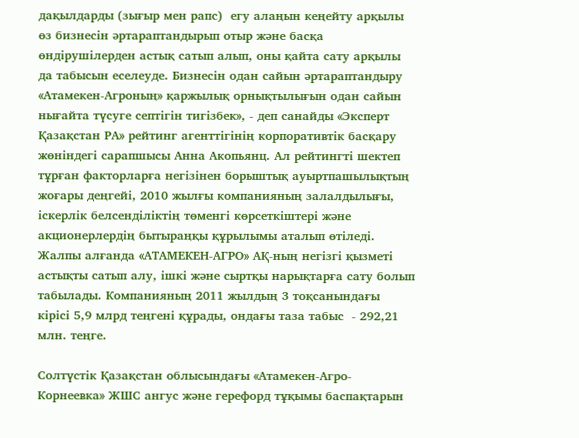дақылдарды (зығыр мен рапс)  егу алаңын кеңейту арқылы өз бизнесін әртараптандырып отыр және басқа өндірушілерден астық сатып алып, оны қайта сату арқылы да табысын еселеуде. Бизнесін одан сайын әртараптандыру «Атамекен-Агроның» қаржылық орнықтылығын одан сайын нығайта түсуге септігін тигізбек», - деп санайды «Эксперт Қазақстан РА» рейтинг агенттігінің корпоративтік басқару жөніндегі сарапшысы Анна Акопьянц. Ал рейтингті шектеп тұрған факторларға негізінен борыштық ауыртпашылықтың жоғары деңгейі, 2010 жылғы компанияның залалдылығы, іскерлік белсенділіктің төменгі көрсеткіштері және акционерлердің бытыраңқы құрылымы аталып өтіледі. Жалпы алғанда «АТАМЕКЕН-АГРО» АҚ-ның негізгі қызметі астықты сатып алу, ішкі және сыртқы нарықтарға сату болып табылады. Компанияның 2011 жылдың 3 тоқсанындағы кірісі 5,9 млрд теңгені құрады, ондағы таза табыс  - 292,21 млн. теңге.

Солтүстік Қазақстан облысындағы «Атамекен-Агро-Корнеевка» ЖШС ангус және герефорд тұқымы баспақтарын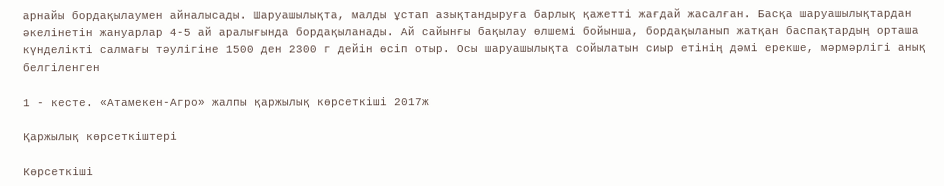арнайы бордақылаумен айналысады. Шаруашылықта, малды ұстап азықтандыруға барлық қажетті жағдай жасалған. Басқа шаруашылықтардан әкелінетін жануарлар 4-5 ай аралығында бордақыланады. Ай сайынғы бақылау өлшемі бойынша, бордақыланып жатқан баспақтардың орташа күнделікті салмағы тәулігіне 1500 ден 2300 г дейін өсіп отыр. Осы шаруашылықта сойылатын сиыр етінің дәмі ерекше, мәрмәрлігі анық белгіленген

1 - кесте. «Атамекен-Агро» жалпы қаржылық көрсеткіші 2017ж

Қаржылық көрсеткіштері

Көрсеткіші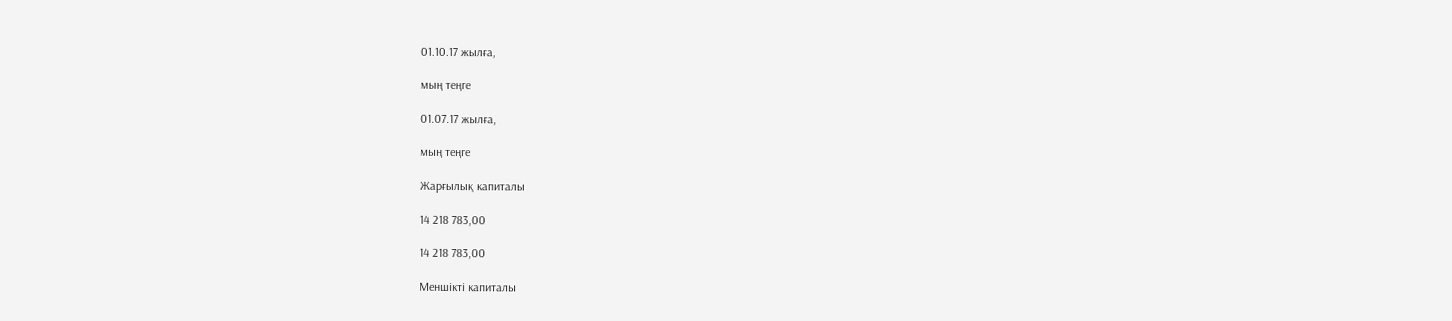01.10.17 жылға,

мың теңге

01.07.17 жылға,

мың теңге

Жарғылық капиталы

14 218 783,00

14 218 783,00

Меншікті капиталы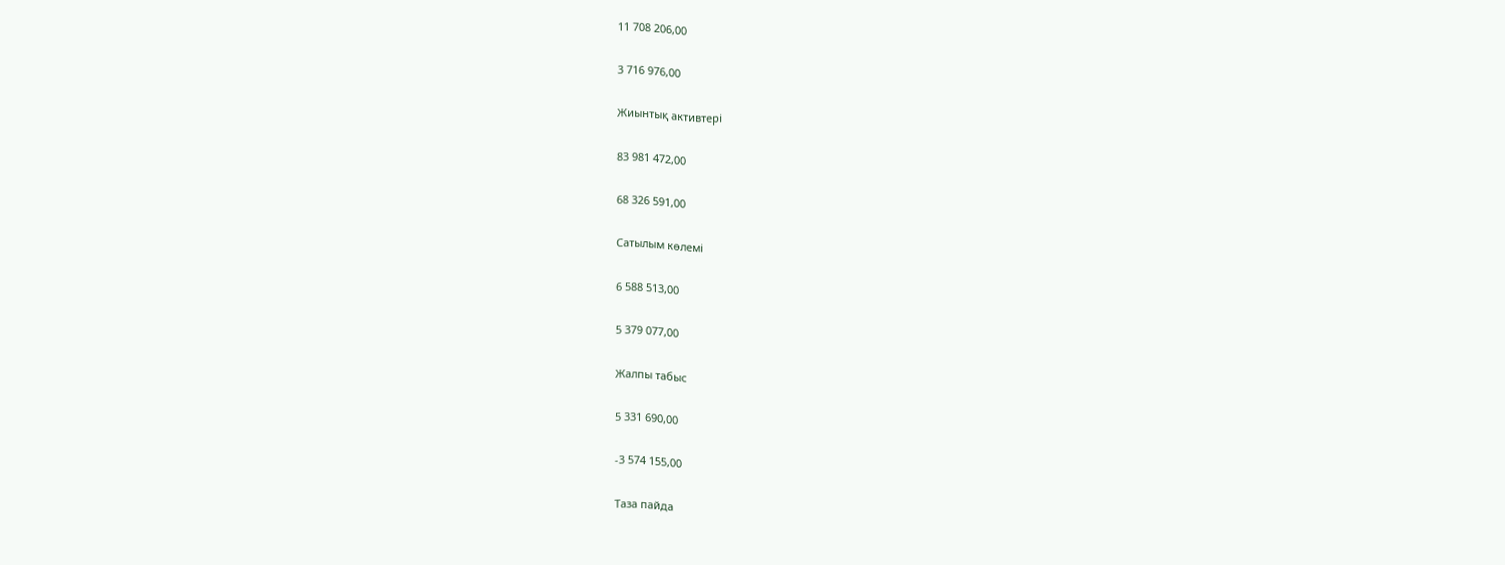11 708 206,00

3 716 976,00

Жиынтық активтері

83 981 472,00

68 326 591,00

Сатылым көлемі

6 588 513,00

5 379 077,00

Жалпы табыс

5 331 690,00

-3 574 155,00

Таза пайда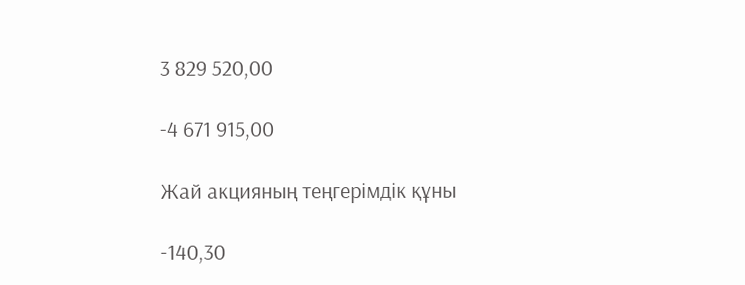3 829 520,00

-4 671 915,00

Жай акцияның теңгерімдік құны

-140,30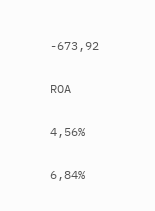-673,92

ROA

4,56%

6,84%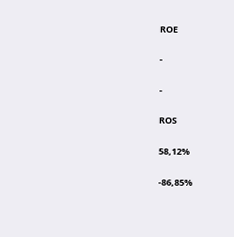ROE

-

-

ROS

58,12%

-86,85%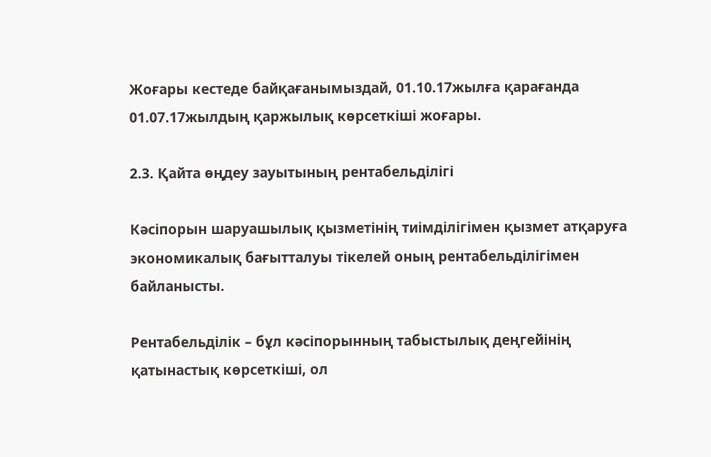Жоғары кестеде байқағанымыздай, 01.10.17жылға қарағанда 01.07.17жылдың қаржылық көрсеткіші жоғары.

2.3. Қайта өңдеу зауытының рентабельділігі

Кәсіпорын шаруашылық қызметінің тиімділігімен қызмет атқаруға экономикалық бағытталуы тікелей оның рентабельділігімен байланысты.

Рентабельділік – бұл кәсіпорынның табыстылық деңгейінің қатынастық көрсеткіші, ол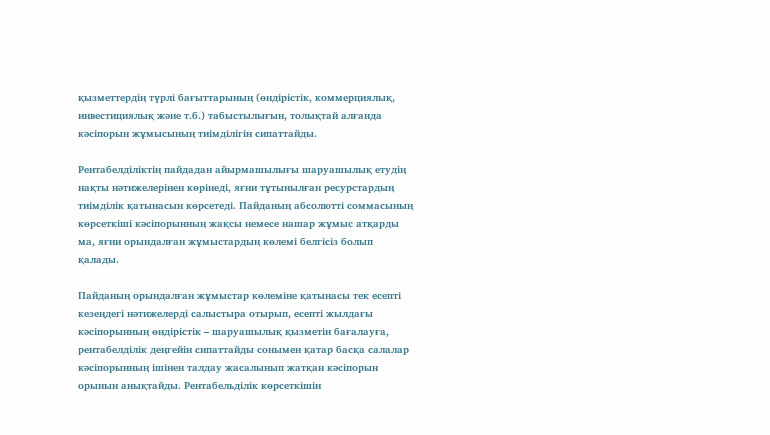қызметтердің түрлі бағыттарының (өндірістік, коммерциялық, инвестициялық және т.б.) табыстылығын, толықтай алғанда кәсіпорын жұмысының тиімділігін сипаттайды.

Рентабелділіктің пайдадан айырмашылығы шаруашылық етудің нақты нәтижелерінен көрінеді, яғни тұтынылған ресурстардың тиімділік қатынасын көрсетеді. Пайданың абсолютті соммасының көрсеткіші кәсіпорынның жақсы немесе нашар жұмыс атқарды ма, яғни орындалған жұмыстардың көлемі белгісіз болып қалады.

Пайданың орындалған жұмыстар көлеміне қатынасы тек есепті кезеңдегі нәтижелерді салыстыра отырып, есепті жылдағы кәсіпорынның өндірістік – шаруашылық қызметін бағалауға, рентабелділік деңгейін сипаттайды сонымен қатар басқа салалар кәсіпорынның ішінен талдау жасалынып жатқан кәсіпорын орынын анықтайды. Рентабельділік көрсеткішін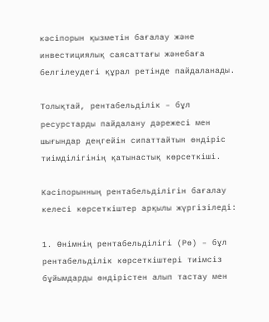кәсіпорын қызметін бағалау және инвестициялық саясаттағы жәнебаға белгілеудегі құрал ретінде пайдаланады.

Толықтай, рентабельділік – бұл ресурстарды пайдалану дәрежесі мен шығындар деңгейін сипаттайтын өндіріс тиімділігінің қатынастық көрсеткіші.

Кәсіпорынның рентабельділігін бағалау келесі көрсеткіштер арқылы жүргізіледі:

1. Өнімнің рентабельділігі (Рө) – бұл рентабельділік көрсеткіштері тиімсіз бұйымдарды өндірістен алып тастау мен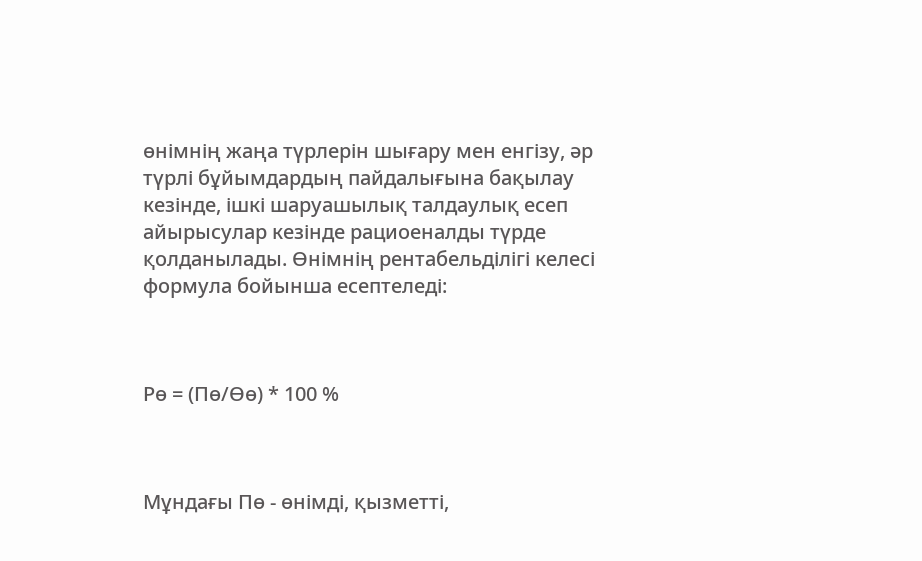өнімнің жаңа түрлерін шығару мен енгізу, әр түрлі бұйымдардың пайдалығына бақылау кезінде, ішкі шаруашылық талдаулық есеп айырысулар кезінде рациоеналды түрде қолданылады. Өнімнің рентабельділігі келесі формула бойынша есептеледі:



Рө = (Пө/Өө) * 100 %



Мұндағы Пө - өнімді, қызметті,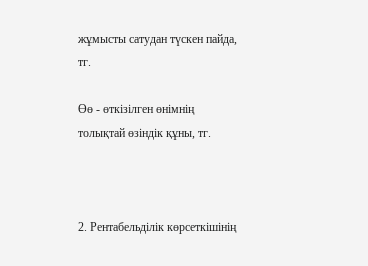жұмысты сатудан түскен пайда, тг.

Өө - өткізілген өнімнің толықтай өзіндік құны, тг.



2. Рентабельділік көрсеткішінің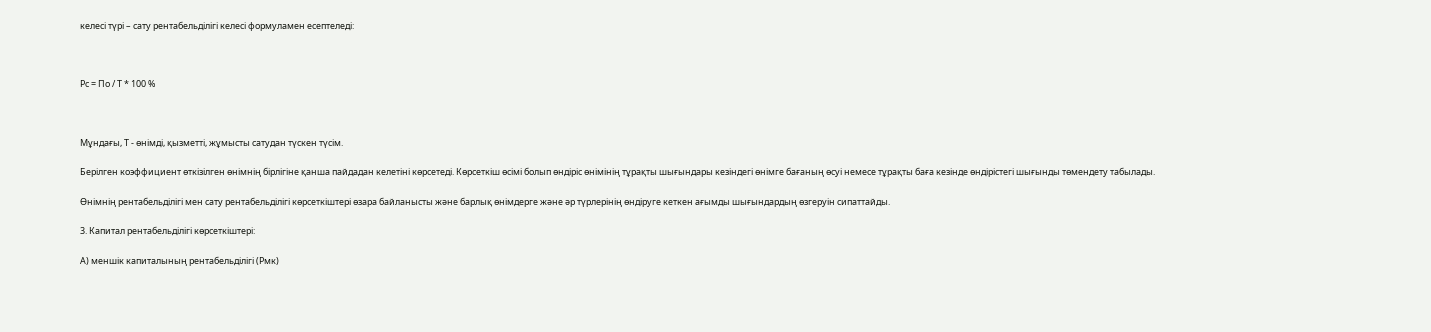келесі түрі – сату рентабельділігі келесі формуламен есептеледі:



Рс = По / Т * 100 %



Мұндағы, Т - өнімді, қызметті, жұмысты сатудан түскен түсім.

Берілген коэффициент өткізілген өнімнің бірлігіне қанша пайдадан келетіні көрсетеді. Көрсеткіш өсімі болып өндіріс өнімінің тұрақты шығындары кезіндегі өнімге бағаның өсуі немесе тұрақты баға кезінде өндірістегі шығынды төмендету табылады.

Өнімнің рентабельділігі мен сату рентабельділігі көрсеткіштері өзара байланысты және барлық өнімдерге және әр түрлерінің өндіруге кеткен ағымды шығындардың өзгеруін сипаттайды.

3. Капитал рентабельділігі көрсеткіштері:

А) меншік капиталының рентабельділігі (Рмк)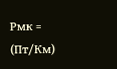Рмк = (Пт/Км)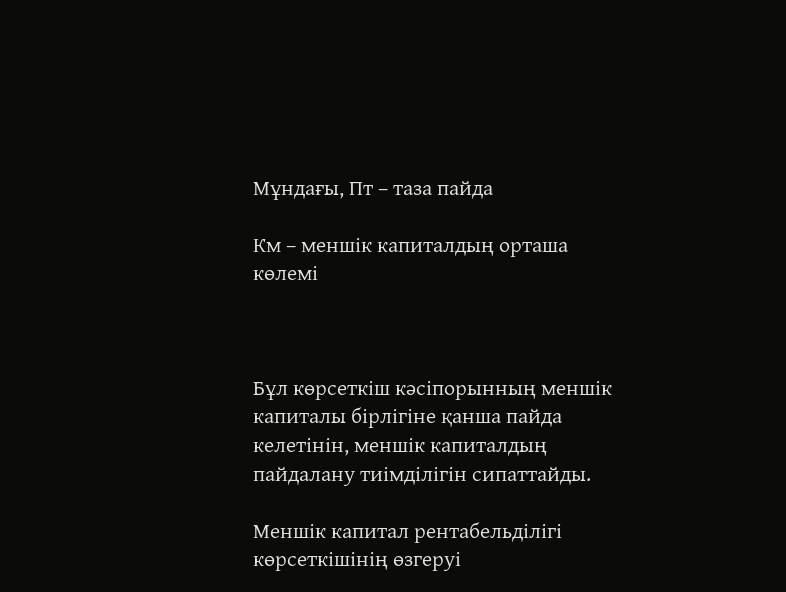Мұндағы, Пт – таза пайда

Км – меншік капиталдың орташа көлемі



Бұл көрсеткіш кәсіпорынның меншік капиталы бірлігіне қанша пайда келетінін, меншік капиталдың пайдалану тиімділігін сипаттайды.

Меншік капитал рентабельділігі көрсеткішінің өзгеруі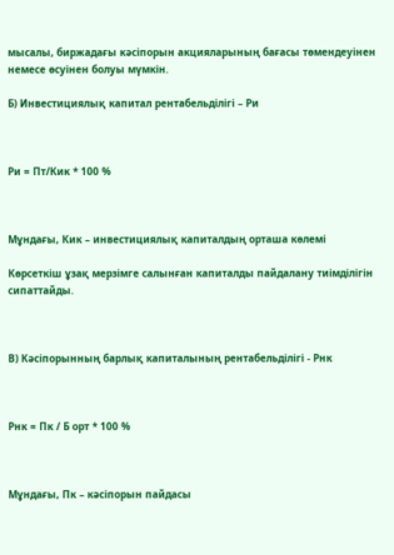мысалы, биржадағы кәсіпорын акцияларының бағасы төмендеуінен немесе өсуінен болуы мүмкін.

Б) Инвестициялық капитал рентабельділігі – Ри



Ри = Пт/Кик * 100 %



Мұндағы, Кик – инвестициялық капиталдың орташа көлемі

Көрсеткіш ұзақ мерзімге салынған капиталды пайдалану тиімділігін сипаттайды.



В) Кәсіпорынның барлық капиталының рентабельділігі - Рнк



Рнк = Пк / Б орт * 100 %



Мұндағы, Пк – кәсіпорын пайдасы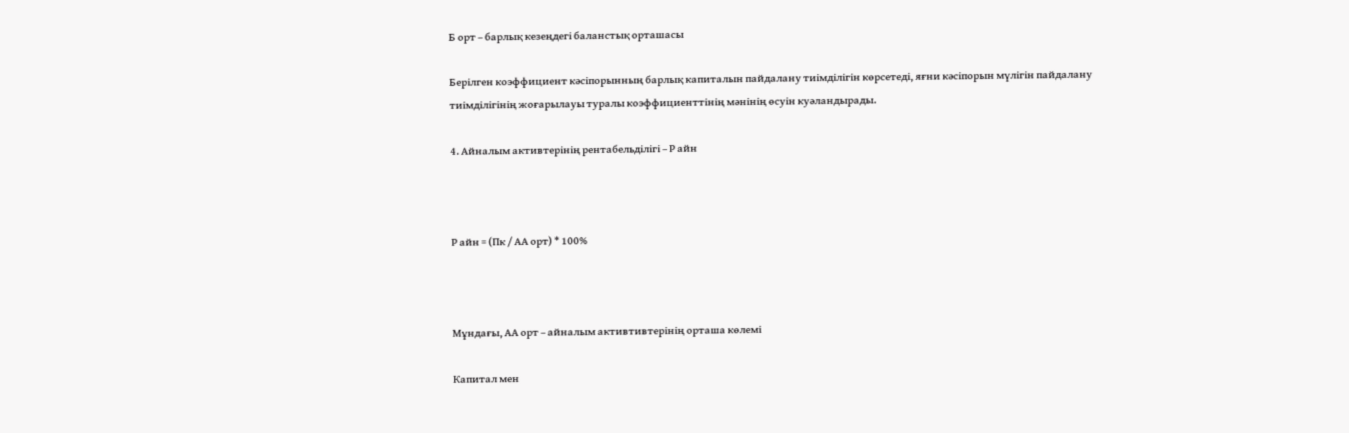Б орт – барлық кезеңдегі баланстық орташасы

Берілген коэффициент кәсіпорынның барлық капиталын пайдалану тиімділігін көрсетеді, яғни кәсіпорын мүлігін пайдалану тиімділігінің жоғарылауы туралы коэффициенттінің мәнінің өсуін куәландырады.

4. Айналым активтерінің рентабельділігі – Р айн



Р айн = (Пк / АА орт) * 100%



Мұндағы, АА орт – айналым активтивтерінің орташа көлемі

Капитал мен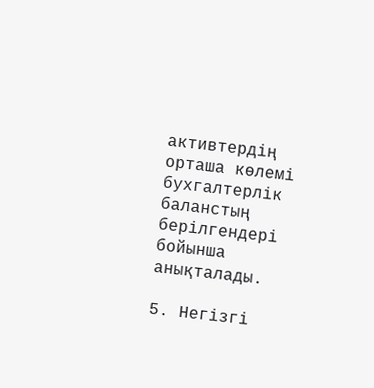активтердің орташа көлемі бухгалтерлік баланстың берілгендері бойынша анықталады.

5. Негізгі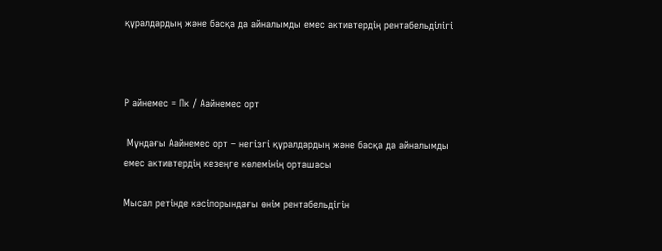құралдардың және басқа да айналымды емес активтердің рентабельділігі



Р айнемес = Пк / Аайнемес орт

 Мұндағы Аайнемес орт – негізгі құралдардың және басқа да айналымды емес активтердің кезеңге көлемінің орташасы

Мысал ретінде кәсіпорындағы өнім рентабельдігін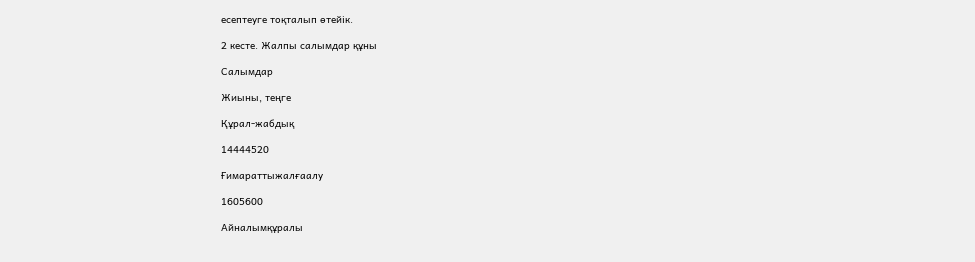есептеуге тоқталып өтейік.

2 кесте. Жалпы салымдар құны

Салымдар

Жиыны, теңге

Құрал-жабдық

14444520

Ғимараттыжалғаалу

1605600

Айналымқұралы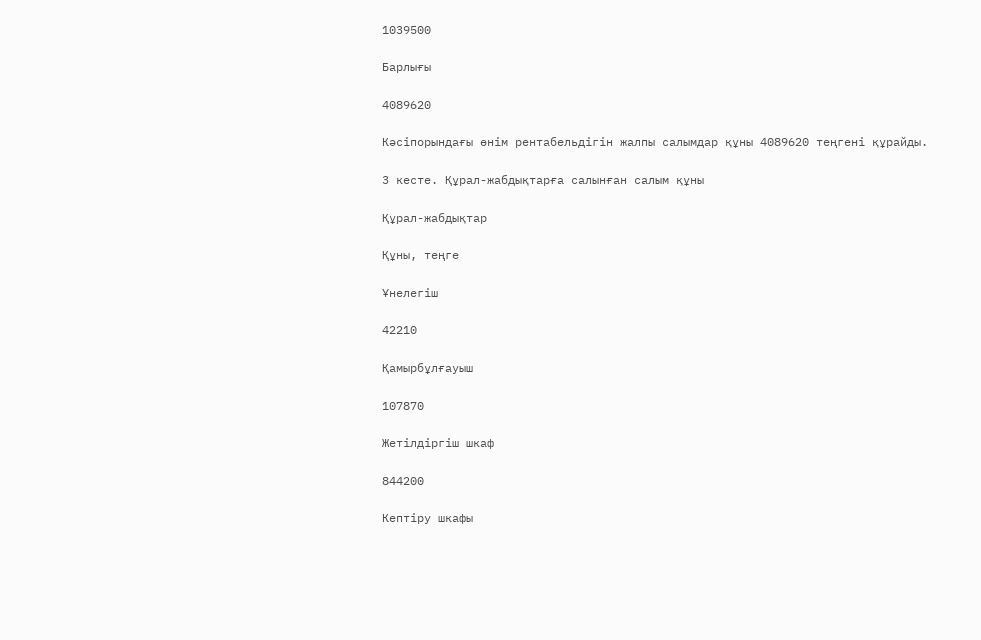1039500

Барлығы

4089620

Кәсіпорындағы өнім рентабельдігін жалпы салымдар құны 4089620 теңгені құрайды.

3 кесте. Құрал-жабдықтарға салынған салым құны

Құрал-жабдықтар

Құны, теңге

Ұнелегіш

42210

Қамырбұлғауыш

107870

Жетілдіргіш шкаф

844200

Кептіру шкафы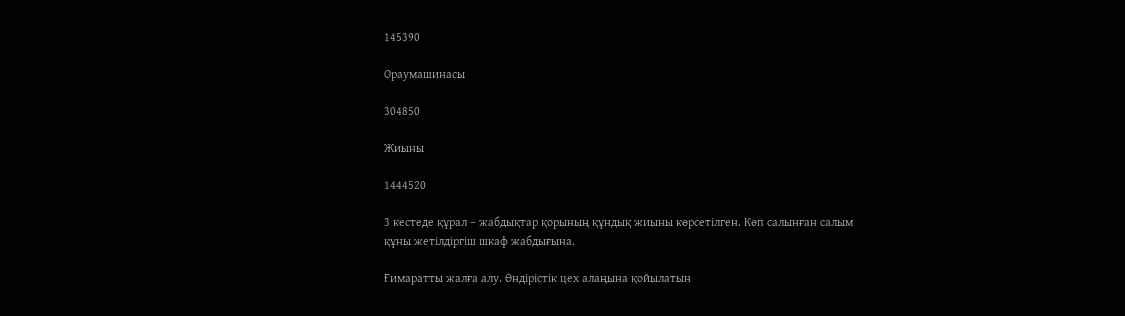145390

Ораумашинасы

304850

Жиыны

1444520

3 кестеде құрал – жабдықтар қорының құндық жиыны көрсетілген. Көп салынған салым құны жетілдіргіш шкаф жабдығына.

Ғимаратты жалға алу. Өндірістік цех алаңына қойылатын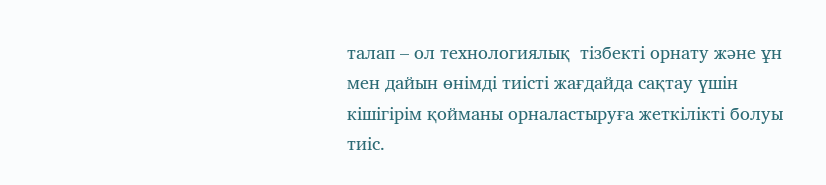талап – ол технологиялық  тізбекті орнату және ұн мен дайын өнімді тиісті жағдайда сақтау үшін кішігірім қойманы орналастыруға жеткілікті болуы тиіс.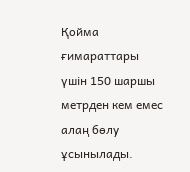Қойма ғимараттары үшін 150 шаршы метрден кем емес алаң бөлу ұсынылады.